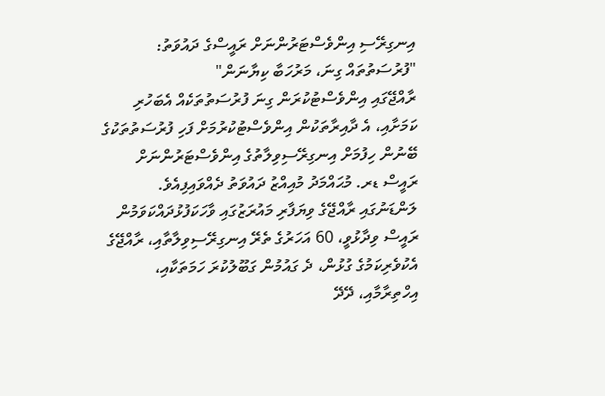އިނގިރޭސި އިންވެސްޓަރުންނަށް ރައީސްގެ ދައުވަތު: "ފުރުސަތުތައް ގިނަ، މަރުހަބާ ކިޔާނަން"
ރާއްޖޭގައި އިންވެސްޓުކުރަން ގިނަ ފުރުސަތުތަކެއް އެބަހުރި ކަމަށާއި، އެ ދާއިރާތަކުން އިންވެސްޓުކުރުމަށް ފަހި ފުރުސަތުތަކުގެ ބޭނުން ހިފުމަށް އިނގިރޭސިވިލާތުގެ އިންވެސްޓަރުންނަށް ރައީސް ޑރ. މުޙައްމަދު މުއިއްޒު ދައުވަތު ދެއްވައިފިއެވެ. ލަންޑަނުގައި ރާއްޖޭގެ ވިޔަފާރި މައުރަޒުގައި ވާހަކަފުޅުދައްކަވަމުން ރައީސް ވިދާޅުވީ، 60 އަހަރުގެ ތެރޭ އިނގިރޭސިވިލާތާއި، ރާއްޖޭގެ އެކުވެރިކަމުގެ ގުޅުން، ދެ ގައުމުން ގަބޫލުކުރަ ހަމަތަކާއި، އިހްތިރާމާއި، ދޭދޭ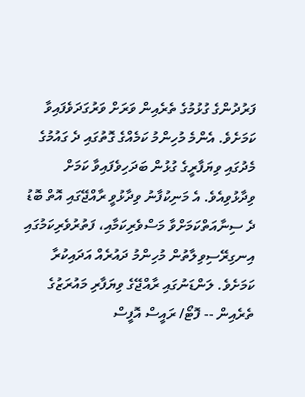ފަރުދުންގެ ގުޅުމުގެ ތެރެއިން ވަރަށް ވަރުގަދަވެފައިވާ ކަމަށެވެ. އެންމެ މުހިންމު ކަމެއްގެ ގޮތުގައި ދެ ގައުމުގެ މެދުގައި ވިޔަފާރީގެ ގުޅުން ބަދަހިވެފައިވާ ކަމަށް ވިދާޅުވިއެވެ. އެ މަނިކުފާނު ވިދާޅުވީ ރާއްޖޭގައި އޮތް ބޮޑު ދެ ސިނާއަތްކަމަށްވާ މަސްވެރިކަމާއި، ފަތުރުވެރިކަމުގައި އިނގިރޭސިވިލާތުން މުހިންމު ދައުރެއް އަދައިކުރާ ކަމަށެވެ. ލަންޑަނުގައި ރާއްޖޭގެ ވިޔަފާރި މައުރަޒުގެ ތެރެއިން -- ފޮޓޯ/ ރައީސް އޮފީސް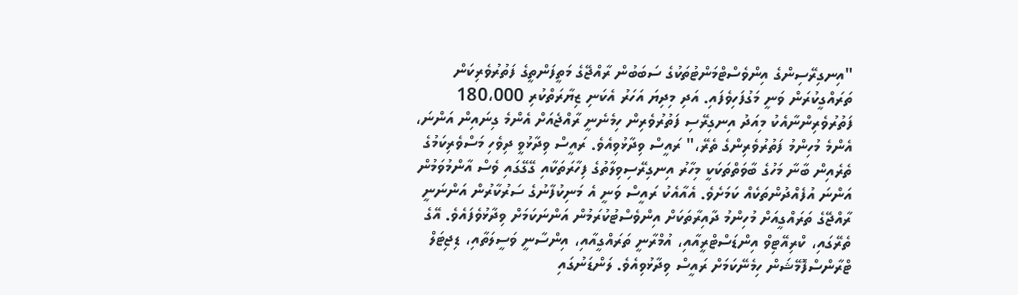"އިނގިރޭސިންގެ އިންވެސްޓްމަންޓުތަކުގެ ސަބަބުން ރާއްޖޭގެ މަތީފަންތީގެ ފަތުރުވެރިކަން ތަރައްގީކުރަން ވަނީ މަގުފަހިވެފައި. އަދި މިދިޔަ އަހަރު އެކަނި ޒިޔާރަތްކުރި 180،000 ފަތުރުވެރިންނާއެކު މިއަދު އިނގިރޭސި ފަތުރުވެރިން ހިމެނެނީ ރާއްޖެއަށް އެންމެ ގިނައިން އަންނަ، އެންމެ މުހިންމު ފަތުރުވެރިންގެ ތެރޭ،" ރައީސް ވިދާޅުވިއެވެ. ރައީސް ވިދާޅުވީ ދިވެހި މަސްވެރިކަމުގެ ތެރެއިން ބާނާ މަހުގެ ބާވަތްތަކަކީ މިހާރު އިނގިރޭސިވިލާތުގެ ފިހާރަތަކާއި ގޭގޭގައި ވެސް އާންމުވަމުން އަންނަ އުފެއްދުންތަކެއް ކަމަށެވެ. އެއާއެކު ރައީސް ވަނީ އެ މަނިކުފާނުގެ ސަރުކާރުން އަންނަނީ ރާއްޖޭގެ ތަރައްގީއަށް މުހިންމު ދާއިރާތަކަށް އިންވެސްޓުކުރަމުން އަންނަކަމަށް ވިދާޅުވެފައެވެ. އޭގެ ތެރޭގައި، ކްރިއޭޓިވް އިންޑަސްޓްރީއާއި، އުމްރާނީ ތަރައްގީއާއި، އިންސާނީ ވަސީލަތާއި، ޑިޖިޓަލް ޓްރާންސްފޮމޭޝަން ހިމެނޭކަމަށް ރައީސް ވިދާޅުވިއެވެ. ލަންޑަނުގައި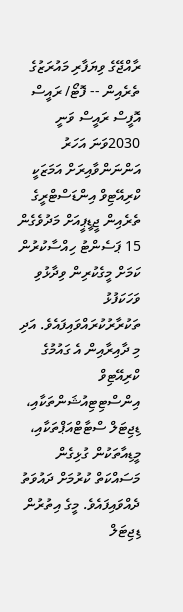ރާއްޖޭގެ ވިޔަފާރި މައުރަޒުގެ ތެރެއިން -- ފޮޓޯ/ ރައީސް އޮފީސް ރައީސް ވަނީ 2030ވަނަ އަހަރު އަންނަންވާއިރަށް އަމަޒަކީ ކްރިއޭޓިވް އިންޑަސްޓްރީގެ ތެރެއިން ޖީޑީޕީއަށް މަދުވެގެން 15 ޕަސެންޓު ހިއްސާކުރުން ކަމަށް މީގެކުރިން ވިދާޅުވި ވަހަކަފުޅު ތަކުރާރުކުރައްވައިފައެވެ. އަދި މި ދާއިރާއިން އެ ގައުމުގެ ކްރިއޭޓިވް އިންސްޓިޓިއުޝަންތަކާއި، ޑިޖިޓަލް ސްޓާޓްއަޕްތަކާއި، މީޑިއާތަކުން ގުޅިގެން މަސައްކަތް ކުރުމަށް ދައުވަތު ދެއްވައިފައެވެ. މީގެ އިތުރުން ޑިޖިޓަލް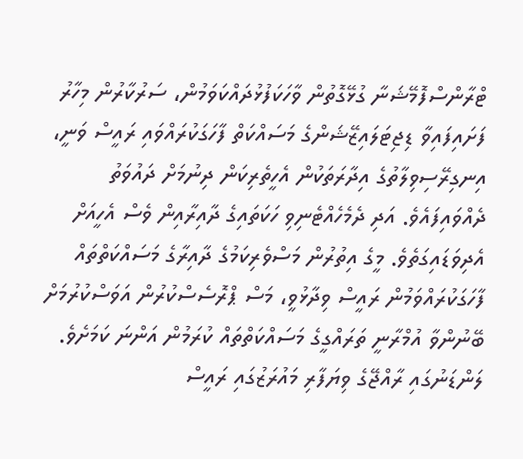ޓްރާންސްފޮމޭޝަނާ ގުޅޭގޮތުން ވާހަކަފުޅުދައްކަވަމުން، ސަރުކާރުން މިހާރު ފަށައިފައިވާ ޑިޖިޓަލައިޒޭޝަންގެ މަސައްކަތް ފާހަގަކުރައްވައި ރައީސް ވަނީ، އިނގިރޭސިވިލާތުގެ އިދާރަތަކުން އެހީތެރިކަން ދިނުމަށް ދައުވަތު ދެއްވައިފައެވެ. އަދި ދެމެހެއްޓެނިވި ހަކަތައިގެ ދާއިރާއިން ވެސް އެހީއަށް އެދިވަޑައިގަތެވެ. މީގެ އިތުރުން މަސްވެރިކަމުގެ ދާއިރާގެ މަސައްކަތްތައް ފާހަގަކުރައްވަމުން ރައީސް ވިދާޅުވީ، މަސް ޕްރޮސެސްކުރުން އަވަސްކުރުމަށް ބޭނުންވާ އުމްރާނީ ތަރައްގީގެ މަސައްކަތްތައް ކުރަމުން އަންނަ ކަމަށެވެ. ލަންޑަނުގައި ރާއްޖޭގެ ވިޔަފާރި މައުރަޒުގައި ރައީސް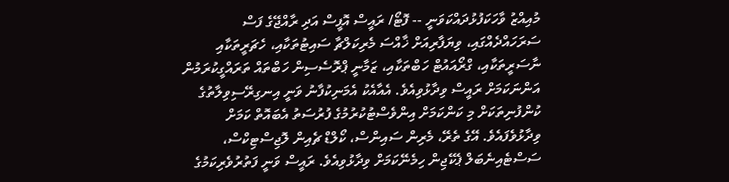މުއިއްޒު ވާހަކަފުޅުދައްކަވަނީ -- ފޮޓޯ/ ރައީސް އޮފީސް އަދި ރާއްޖޭގެ ފަސް ސަރަހައްދެއްގައި، ވިޔަފާރިއަށް ޚާއްސަ މެރިކަލްޗާ ސައިޓުތަކާއި، ހެޗަރީތަކާއި ނާސަރީތަކާއި، ގްރޯއައުޓް ހަބްތަކާއި، ޒަމާނީ ޕްރޮސެސިން ހަބްތައް ތަރައްގީކުރަމުން އަންނަކަމަށް ރައީސް ވިދާޅުވިއެވެ. އެއާއެކު އެމަނިކުފާނު ވަނީ އިނގިރޭސިވިލާތުގެ ކުންފުނިތަކަށް މި ކަންކަމަށް އިންވެސްޓުކުރުމުގެ ފުރުސަތު އެބައޮތް ކަމަށް ވިދާޅުވެފައެވެ. އޭގެ ތެރޭ، މެރިން ސައިންސް، ކޯލްޑް ޗެއިން ލޮޖިސްޓިކްސް، ސަސްޓެއިނެބަލް ޕެކޭޖިން ހިމެނޭކަމަށް ވިދާޅުވިއެވެ. ރައީސް ވަނީ ފަތުރުވެރިކަމުގެ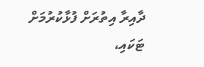ދާއިރާ އިތުރަށް ފުޅާކުރުމަށް ޓަކައި،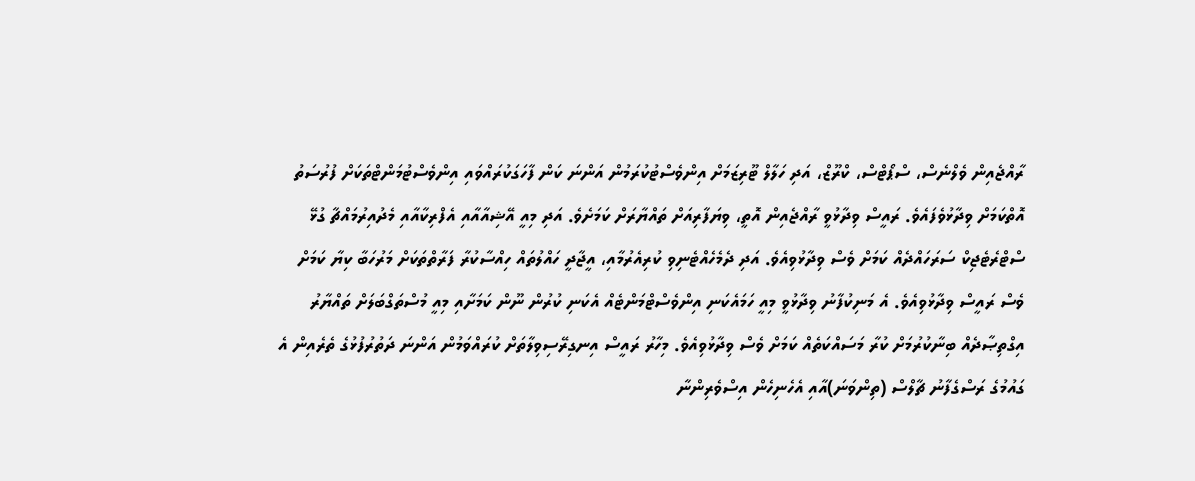ރާއްޖެއިން ވެލްނެސް، ސްޕޯޓްސް، ކްރޫޒް، އަދި ހަލާލް ޓޫރިޒަމަށް އިންވެސްޓުކުރަމުން އަންނަ ކަން ފާހަގަކުރައްވައި އިންވެސްޓުމަންޓްތަކަށް ފުރުސަތު އޮތްކަމަށް ވިދާޅުވެފައެވެ. ރައީސް ވިދާޅުވީ ރާއްޖެއިން އޮތީ، ވިޔަފާރިއަށް ތައްޔާރަށް ކަމަށެވެ. އަދި މިއީ އޭޝިއާއާއި އެފްރިކާއާއި މެދުއިރުމައްޗާ ގުޅޭ ސްޓްރެޓެޖިކް ސަރަހައްދެއް ކަމަށް ވެސް ވިދާޅުވިއެވެ. އަދި ދެމެހެއްޓެނިވި ކުރިއެރުމާއި، އީޖާދީ ހައްލުތައް ހިއްސާކުރާ ފަރާތްތަކަށް މަރުހަބާ ކިޔާ ކަމަށް ވެސް ރައީސް ވިދާޅުވިއެވެ. އެ މަނިކުފާނު ވިދާޅުވީ މިއީ ހަމައެކަނި އިންވެސްޓްމަންޓެއް އެކަނި ކުރުން ނޫން ކަމަށާއި މިއީ މުސްތަގްބަލަށް ތައްޔާރު އިގްތިޞާދެއް ބިނާކުރުމަށް ކުރާ މަސައްކަތެއް ކަމަށް ވެސް ވިދާޅުވިއެވެ. މިހާރު ރައީސް އިނގިރޭސިވިލާތަށް ކުރައްވަމުން އަންނަ ދަތުރުފުޅުގެ ތެރެއިން އެ ގައުމުގެ ރަސްގެފާނު ޗާލްސް (ތިންވަނަ)އާއި އެހެނިހެން އިސްވެރިންނާ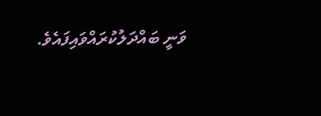ވަނީ ބައްދަލުކުރައްވައިފައެވެ.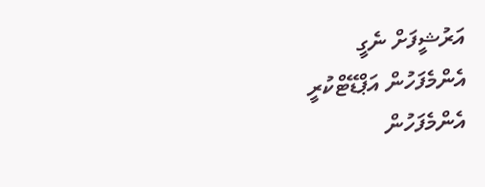އަރުޝީފަށް ނެގީ
އެންމެފަހުން އަޕްޑޭޓްކުރީ
އެންމެފަހުން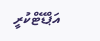އަޕްޑޭޓްކުރީ